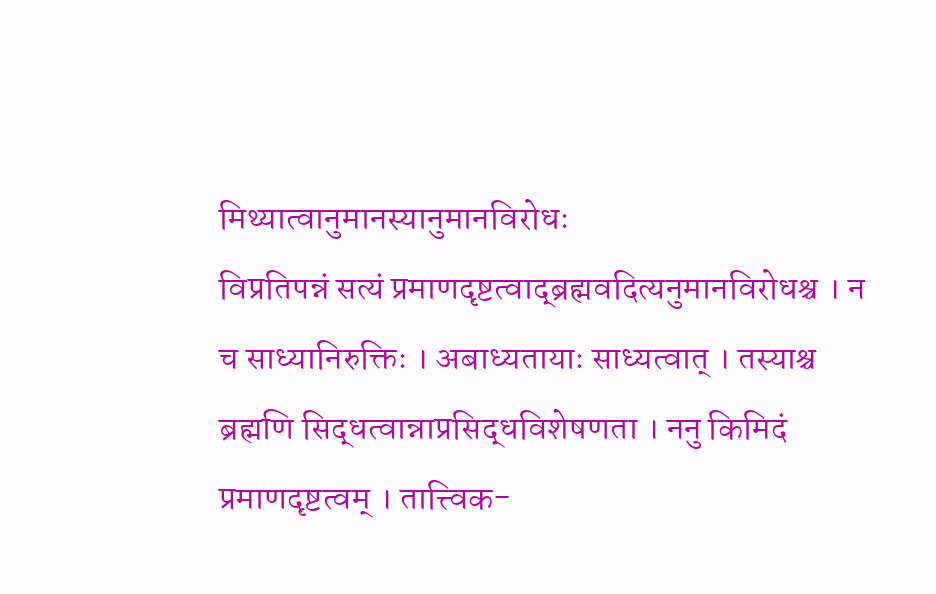मिथ्यात्वानुमानस्यानुमानविरोधः
विप्रतिपन्नं सत्यं प्रमाणदृष्टत्वाद्ब्रह्मवदित्यनुमानविरोधश्च । न च साध्यानिरुक्तिः । अबाध्यतायाः साध्यत्वात् । तस्याश्च ब्रह्मणि सिद्धत्वान्नाप्रसिद्धविशेषणता । ननु किमिदं प्रमाणदृष्टत्वम् । तात्त्विक-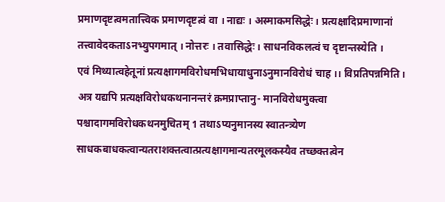प्रमाणदृष्टत्वमतात्त्विक प्रमाणदृष्टत्वं वा । नाद्यः । अस्माकमसिद्धेः । प्रत्यक्षादिप्रमाणानां तत्त्वावेदकताऽनभ्युपगमात् । नोत्तरः । तवासिद्धेः । साधनविकलत्वं च दृष्टान्तस्येति ।
एवं मिथ्यात्वहेतूनां प्रत्यक्षागमविरोधमभिधायाधुनाऽनुमानविरोधं चाह ।। विप्रतिपन्नमिति । अत्र यद्यपि प्रत्यक्षविरोधकथनानन्तरं क्रमप्राप्तानु- मानविरोधमुक्त्वा पश्चादागमविरोधकथनमुचितम् 1 तथाऽप्यनुमानस्य स्वातन्त्र्येण साधकबाधकत्वान्यतराशक्तत्वात्प्रत्यक्षागमान्यतरमूलकस्यैव तच्छक्तत्वेन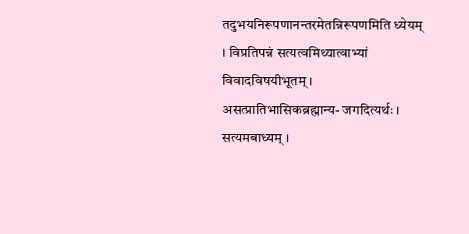तदुभयनिरूपणानन्तरमेतन्निरूपणमिति ध्येयम् । विप्रतिपन्नं सत्यत्वमिथ्यात्वाभ्यां विवादविषयीभूतम् । असत्प्रातिभासिकब्रह्मान्य- जगदित्यर्थः । सत्यमबाध्यम् ।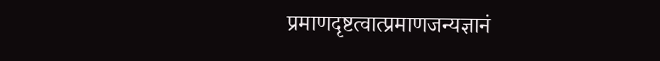प्रमाणदृष्टत्वात्प्रमाणजन्यज्ञानं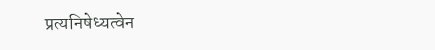प्रत्यनिषेध्यत्वेन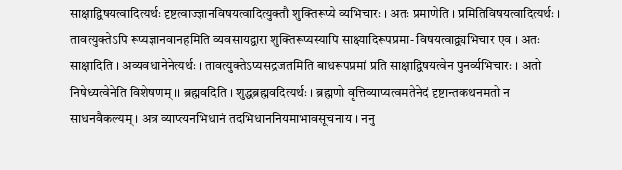साक्षाद्विषयत्वादित्यर्थः दृष्टत्वाज्ज्ञानविषयत्वादित्युक्तौ शुक्तिरूप्ये व्यभिचारः । अतः प्रमाणेति । प्रमितिविषयत्वादित्यर्थः । तावत्युक्तेऽपि रूप्यज्ञानवानहमिति व्यवसायद्वारा शुक्तिरूप्यस्यापि साक्ष्यादिरूपप्रमा- विषयत्वाद्व्यभिचार एव । अतः साक्षादिति । अव्यवधानेनेत्यर्थः । तावत्युक्तेऽप्यसद्रजतमिति बाधरूपप्रमां प्रति साक्षाद्विषयत्वेन पुनर्व्यभिचारः । अतो निषेध्यत्वेनेति विशेषणम् ।। ब्रह्मवदिति । शुद्धब्रह्मवदित्यर्थः । ब्रह्मणो वृत्तिव्याप्यत्वमतेनेदं दृष्टान्तकथनमतो न साधनवैकल्यम् । अत्र व्याप्त्यनभिधानं तदभिधाननियमाभावसूचनाय । ननु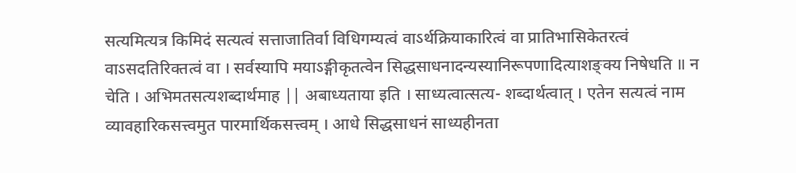सत्यमित्यत्र किमिदं सत्यत्वं सत्ताजातिर्वा विधिगम्यत्वं वाऽर्थक्रियाकारित्वं वा प्रातिभासिकेतरत्वं वाऽसदतिरिक्तत्वं वा । सर्वस्यापि मयाऽङ्गीकृतत्वेन सिद्धसाधनादन्यस्यानिरूपणादित्याशङ्क्य निषेधति ॥ न चेति । अभिमतसत्यशब्दार्थमाह || अबाध्यताया इति । साध्यत्वात्सत्य- शब्दार्थत्वात् । एतेन सत्यत्वं नाम व्यावहारिकसत्त्वमुत पारमार्थिकसत्त्वम् । आधे सिद्धसाधनं साध्यहीनता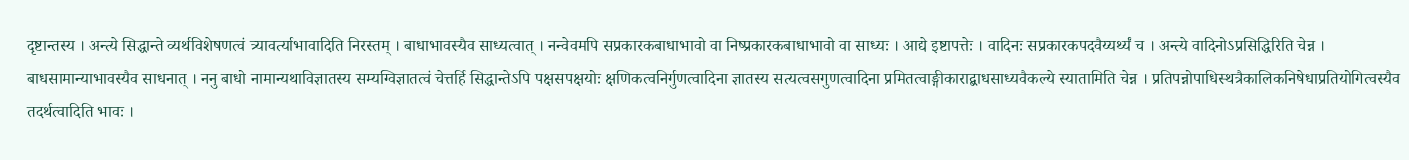दृष्टान्तस्य । अन्त्ये सिद्धान्ते व्यर्थविशेषणत्वं त्र्यावर्त्याभावादिति निरस्तम् । बाधाभावस्यैव साध्यत्वात् । नन्वेवमपि सप्रकारकबाधाभावो वा निष्प्रकारकबाधाभावो वा साध्यः । आद्ये इष्टापत्तेः । वादिनः सप्रकारकपदवैय्यर्थ्यं च । अन्त्ये वादिनोऽप्रसिद्धिरिति चेन्न । बाधसामान्याभावस्यैव साधनात् । ननु बाधो नामान्यथाविज्ञातस्य सम्यग्विज्ञातत्वं चेत्तर्हि सिद्धान्तेऽपि पक्षसपक्षयोः क्षणिकत्वनिर्गुणत्वादिना ज्ञातस्य सत्यत्वसगुणत्वादिना प्रमितत्वाङ्गीकाराद्बाधसाध्यवैकल्ये स्यातामिति चेन्न । प्रतिपन्नोपाधिस्थत्रैकालिकनिषेधाप्रतियोगित्वस्यैव तदर्थत्वादिति भावः ।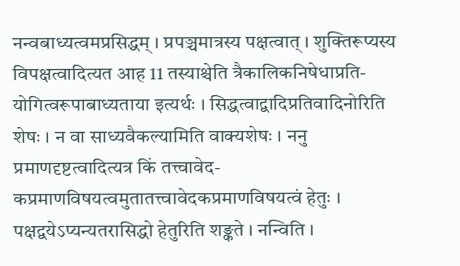नन्वबाध्यत्वमप्रसिद्धम् । प्रपञ्चमात्रस्य पक्षत्वात् । शुक्तिरूप्यस्य विपक्षत्वादित्यत आह 11 तस्याश्चेति त्रैकालिकनिषेधाप्रति- योगित्वरूपाबाध्यताया इत्यर्थः । सिद्धत्वाद्वादिप्रतिवादिनोरिति शेषः । न वा साध्यवैकल्यामिति वाक्यशेषः । ननु प्रमाणदृष्टत्वादित्यत्र किं तत्त्वावेद- कप्रमाणविषयत्वमुतातत्त्वावेदकप्रमाणविषयत्वं हेतुः । पक्षद्वयेऽप्यन्यतरासिद्धो हेतुरिति शङ्कते । नन्विति ।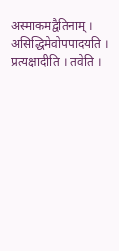अस्माकमद्वैतिनाम् । असिद्धिमेवोपपादयति । प्रत्यक्षादीति । तवेति ।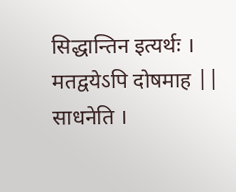सिद्धान्तिन इत्यर्थः । मतद्वयेऽपि दोषमाह || साधनेति ।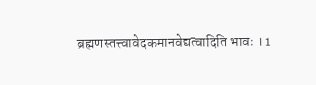ब्रह्मणस्तत्त्वावेदकमानवेद्यत्वादिति भावः । 1